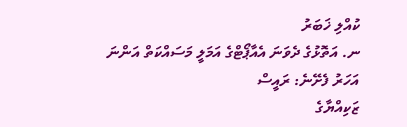ކުއްލި ޚަބަރު
ނ. އަތޮޅުގެ ދެވަނަ އެއާޕޯޓްގެ އަމަލީ މަސައްކަތް އަންނަ އަހަރު ފެށޭނެ: ރައީސް
ޒަކިއްޔާގެ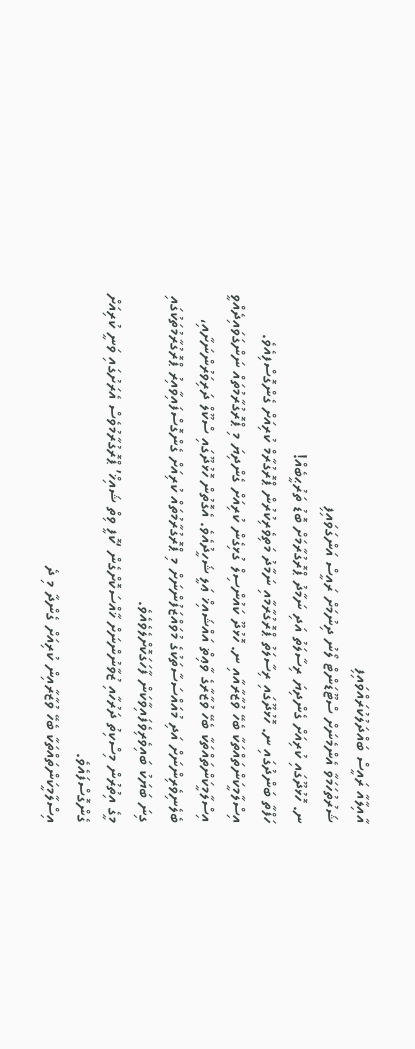އާއިލާއާ ރައީސް ބައްދަލުކުރައްވައިފި
ޝަރުތުހަމަވާ އެންމެނަށް ސްޓޫޑަންޓް ލޯނު ދިނުމަށް ރައީސް އަންގަވައިފި
ނ. ހޮޅުދޫގައި ކުރިއަށް ގެންދިޔަ ރިސާލަތު އަދި ނަމާދު ޕްރޮގުރާމަށް ބޮޑު ތަރުޙީބެއް!
ހަފްތާ ބަންދުގައި ނ. ހޮޅުދޫގައި ރިސާލަތު ޕްރޮގުރާމާއި ނަމާދު މަތިވެރިކުރުން ޕްރޮގުރާމް ކުރިއަށް ގެންގޮސްފިއެވެ.
އިސްލާމީކަންތައްތަކާ ބެހޭ ވުޒާރާއާއި ނ. ހޮޅުދޫ ކައުންސިލް ގުޅިގެން ކުރިއަށް ގެންދިޔަ މި ޕްރޮގުރާމުތައް ނަންގަވައިދެއްވީ އިސްލާމީކަންތައްތަކާ ބެހޭ ވުޒާރާގެ ވާޢިޡް އައްޝައިޚް ޢަލީ ޝަހީދުއެވެ. އެގޮތުން ހޮޅުދޫގައި ސްކޫލް ދަރިވަރުންނަށާއި، ބެލެނިވެރިންނަށް އަދި މުއައްސަސާތަކުގެ މުވައްޒަފުންނަށް މި ޕްރޮގުރާމުތައް ކުރިއަށް ގެންގޮސްފައިވާއިރު ޕްރޮގުރާމުތަކުގައި ގިނަ ބަޔަކު ބައިވެރިވެފައިވާކަން ފާހަގަކޮށްލެވެއެވެ.
މީގެ އިތުރުން މިސްކިތު ދަރުހާއި ޒުވާނުންނަށް ޚާއްސަކޮށްގެން ‘ކޮފީ ވިތް ޝައިޚް’ ޕްރޮގުރާމުވެސް އެރަށުގައި ވަނީ ކުރިއަށް ގެންގޮސްފައެވެ.
އިސްލާމީކަންތައްތަކާ ބެހޭ ވުޒާރާއިން ކުރިއަށް ގެންދާ މި ދެ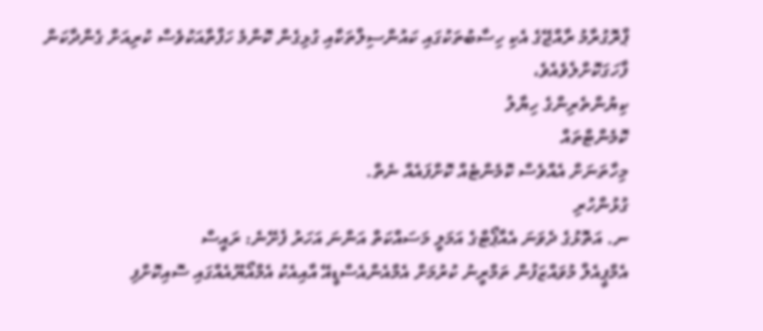ޕްރޮގުރާމު ރާއްޖޭގެ އެކި ހިސާބުތަކުގައި ކައުންސިލްތަކާއި ގުޅިގެން ކޮންމެ ހަފްތާއަކުވެސް ކުރިއަށް ގެންދާކަން ފާހަގަކޮށްލެވެއެވެ،
ކިޔުންތެރިންގެ ހިޔާލު
ކޮމެންޓްތައް
މިހާތަނަށް އެއްވެސް ކޮމެންޓެއް ކޮށްފައެއް ނެތް.
ގުޅުންހުރި
ނ. އަތޮޅުގެ ދެވަނަ އެއާޕޯޓްގެ އަމަލީ މަސައްކަތް އަންނަ އަހަރު ފެށޭނެ: ރައީސް
އެމްޕީއެލް މުވައްޒަފުން ތަމްރީނު ކުރުމަށް އެމްއެންއެސްޑީއޭ އާއިއެކު އެމްއޯޔޫއެއްގައި ސޮއިކޮށްފި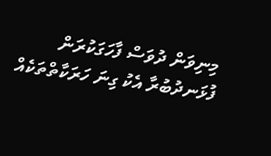މިނިވަން ދުވަސް ފާހަގަކުރަން ފުޅަނދުބުރާ އެކު ގިނަ ހަރަކާތްތަކެއް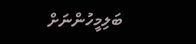ބަލިމީހުންނަށް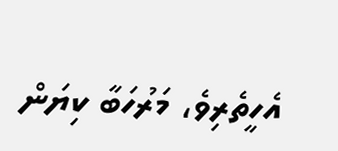އެހީތެރިވެ، މަރުހަބާ ކިޔަން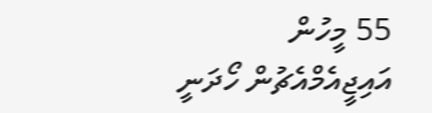55 މީހުން އައިޖީއެމްއެޗުން ހޯދަނީ